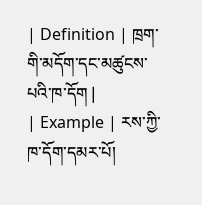| Definition | ཁྲག་གི་མདོག་དང་མཚུངས་པའི་ཁ་དོག |
| Example | རས་ཀྱི་ཁ་དོག་དམར་པོ།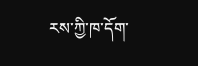རས་ཀྱི་ཁ་དོག་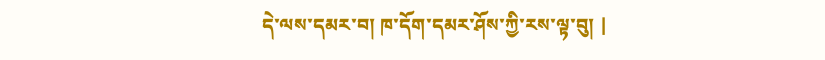དེ་ལས་དམར་བ། ཁ་དོག་དམར་ཤོས་ཀྱི་རས་ལྟ་བུ། |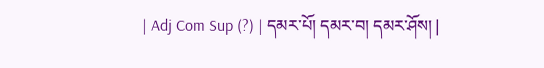| Adj Com Sup (?) | དམར་པོ། དམར་བ། དམར་ཤོས། |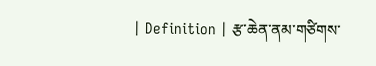| Definition | རྩ་ཆེན་ནམ་གཙིགས་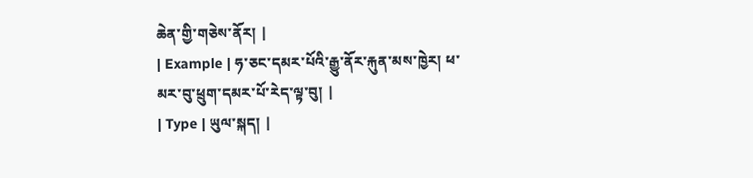ཆེན་གྱི་གཅེས་ནོར། |
| Example | ཧ་ཅང་དམར་པོའི་རྒྱུ་ནོར་རྐུན་མས་ཁྱེར། ཕ་མར་བུ་ཕྲུག་དམར་པོ་རེད་ལྟ་བུ། |
| Type | ཡུལ་སྐད། |